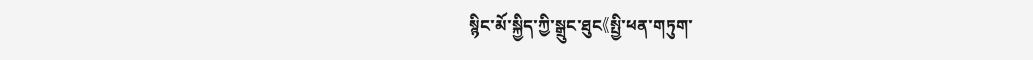སྙིང་མོ་སྐྱིད་ཀྱི་སྒྲུང་ཐུང《སྤྱི་ཕན་གཏུག་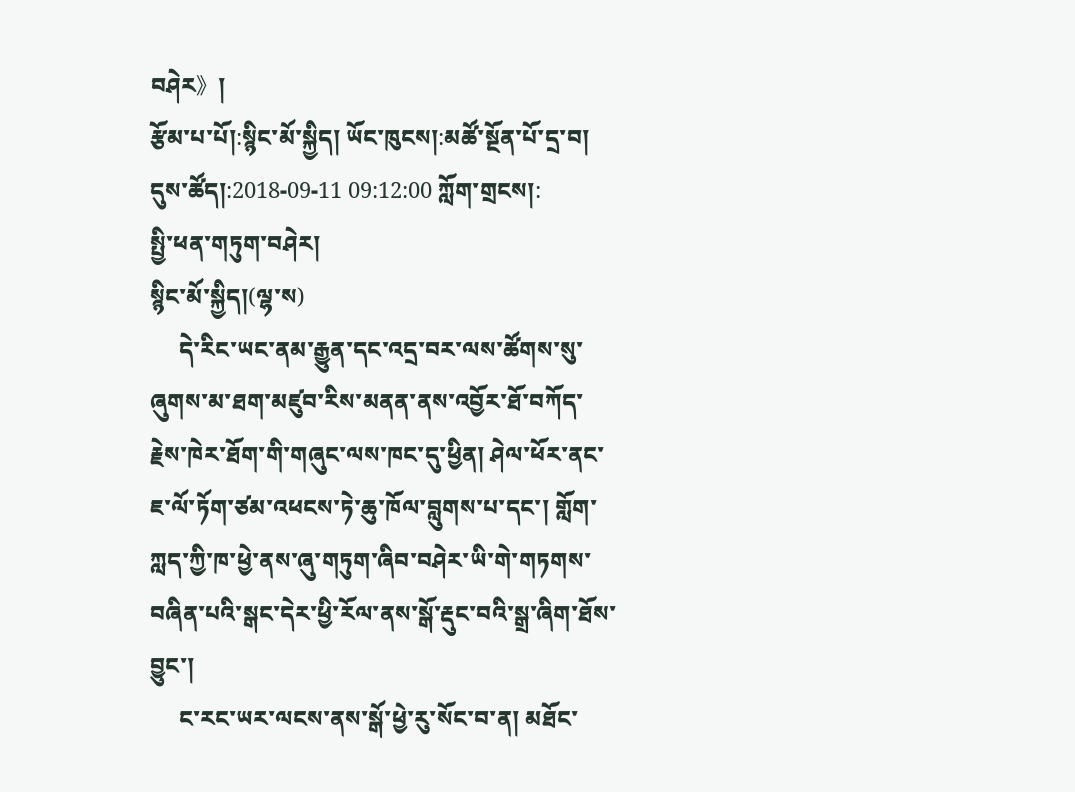བཤེར》།
རྩོམ་པ་པོ།:སྙིང་མོ་སྐྱིད། ཡོང་ཁུངས།:མཚོ་སྔོན་པོ་དྲ་བ། དུས་ཚོད།:2018-09-11 09:12:00 ཀློག་གྲངས།:
སྤྱི་ཕན་གཏུག་བཤེར།
སྙིང་མོ་སྐྱིད།(ལྷ་ས)
     དེ་རིང་ཡང་ནམ་རྒྱུན་དང་འདྲ་བར་ལས་ཚོགས་སུ་ཞུགས་མ་ཐག་མཛུབ་རིས་མནན་ནས་འབྱོར་ཐོ་བཀོད་རྗེས་ཁེར་ཐོག་གི་གཞུང་ལས་ཁང་དུ་ཕྱིན། ཤེལ་ཕོར་ནང་ཇ་ལོ་ཏོག་ཙམ་འཕངས་ཏེ་ཆུ་ཁོལ་བླུགས་པ་དང་། གློག་ཀླད་ཀྱི་ཁ་ཕྱེ་ནས་ཞུ་གཏུག་ཞིབ་བཤེར་ཡི་གེ་གཏགས་བཞིན་པའི་སྒང་དེར་ཕྱི་རོལ་ནས་སྒོ་རྡུང་བའི་སྒྲ་ཞིག་ཐོས་བྱུང་།
     ང་རང་ཡར་ལངས་ནས་སྒོ་ཕྱེ་རུ་སོང་བ་ན། མཐོང་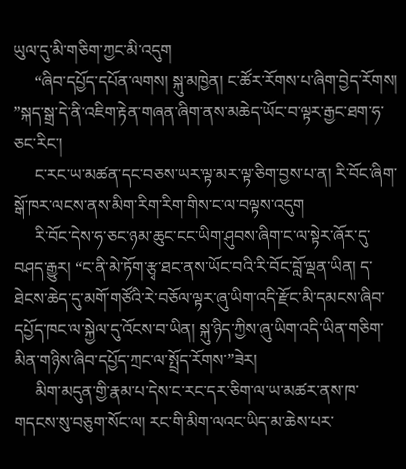ཡུལ་དུ་མི་གཅིག་ཀྱང་མི་འདུག
     “ཞིབ་དཔྱོད་དཔོན་ལགས། སྐུ་མཁྱེན། ང་ཚོར་རོགས་པ་ཞིག་བྱེད་རོགས། ”སྐད་སྒྲ་དེ་ནི་འཇིག་རྟེན་གཞན་ཞིག་ནས་མཆེད་ཡོང་བ་ལྟར་རྒྱང་ཐག་ཧ་ཅང་རིང་།
     ང་རང་ཡ་མཚན་དང་བཅས་ཡར་ལྟ་མར་ལྟ་ཅིག་བྱས་པ་ན། རི་བོང་ཞིག་སྒོ་ཁར་ལངས་ནས་མིག་རིག་རིག་གིས་ང་ལ་བལྟས་འདུག
     རི་བོང་དེས་ཧ་ཅང་ཉམ་ཆུང་ངང་ཡིག་ཤུབས་ཞིག་ང་ལ་སྟེར་ཞོར་དུ་བཤད་རྒྱུར། “ང་ནི་མེ་ཏོག་རྩྭ་ཐང་ནས་ཡོང་བའི་རི་བོང་བློ་ལྡན་ཡིན། ད་ཐེངས་ཆེད་དུ་མགོ་གཙོའི་རེ་བཅོལ་ལྟར་ཞུ་ཡིག་འདི་རྫོང་མི་དམངས་ཞིབ་དཔྱོད་ཁང་ལ་སྐྱེལ་དུ་འོངས་བ་ཡིན། སྐུ་ཉིད་ཀྱིས་ཞུ་ཡིག་འདི་ཡིན་གཅིག་མིན་གཉིས་ཞིབ་དཔྱོད་ཀྲང་ལ་སྤྲོད་རོགས་”ཟེར།
     མིག་མདུན་གྱི་རྣམ་པ་དེས་ང་རང་དར་ཅིག་ལ་ཡ་མཚར་ནས་ཁ་གདངས་སུ་བཅུག་སོང་ལ། རང་གི་མིག་ལའང་ཡིད་མ་ཆེས་པར་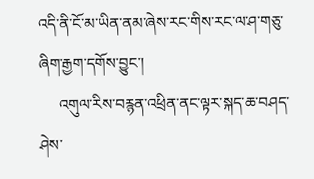འདི་ནི་ངོ་མ་ཡིན་ནམ་ཞེས་རང་གིས་རང་ལ་ཤ་གཅུ་ཞིག་རྒྱག་དགོས་བྱུང་།
     འགུལ་རིས་བརྙན་འཕྲིན་ནང་ལྟར་སྐད་ཆ་བཤད་ཤེས་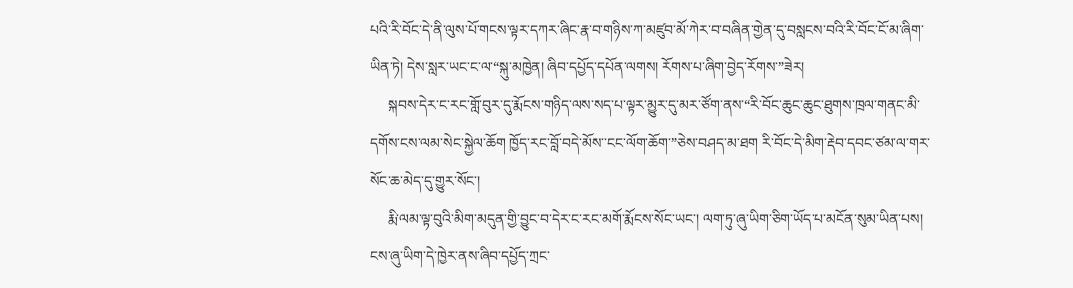པའི་རི་བོང་དེ་ནི་ལུས་པོ་གངས་ལྟར་དཀར་ཞིང་རྣ་བ་གཉིས་ཀ་མཛུབ་མོ་ཀེར་བ་བཞིན་གྱེན་དུ་བསླངས་བའི་རི་བོང་ངོ་མ་ཞིག་ཡིན་ཏེ། དེས་སླར་ཡང་ང་ལ་“སྐུ་མཁྱེན། ཞིབ་དཔྱོད་དཔོན་ལགས། རོགས་པ་ཞིག་བྱེད་རོགས་”ཟེར།
     སྐབས་དེར་ང་རང་གློ་བུར་དུ་རྨོངས་གཉིད་ལས་སད་པ་ལྟར་མྱུར་དུ་མར་ཙོག་ནས་“རི་བོང་ཆུང་ཆུང་ཐུགས་ཁྲལ་གནང་མི་དགོས་ངས་ལམ་སེང་སྐྱེལ་ཆོག ཁྱོད་རང་བློ་བདེ་མོས་་ངང་ལོག་ཆོག་”ཅེས་བཤད་མ་ཐག རི་བོང་དེ་མིག་རྡེབ་དབང་ཙམ་ལ་གར་སོང་ཆ་མེད་དུ་གྱུར་སོང་།
     རྨི་ལམ་ལྟ་བུའི་མིག་མདུན་གྱི་བྱུང་བ་དེར་ང་རང་མགོ་རྨོངས་སོང་ཡང་། ལག་ཏུ་ཞུ་ཡིག་ཅིག་ཡོད་པ་མངོན་སུམ་ཡིན་པས། ངས་ཞུ་ཡིག་དེ་ཁྱེར་ནས་ཞིབ་དཔྱོད་ཀྲང་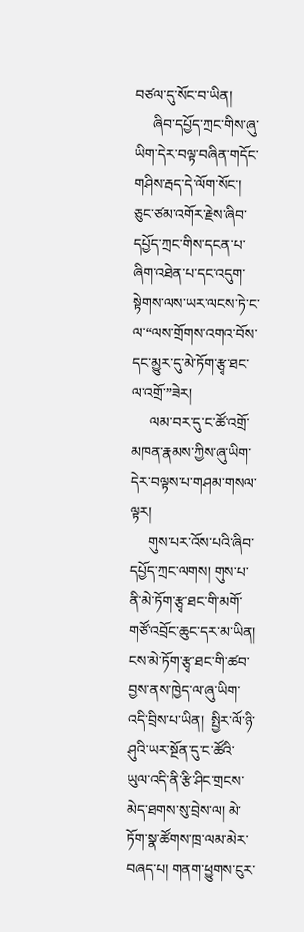བཙལ་དུ་སོང་བ་ཡིན།
     ཞིབ་དཔྱོད་ཀྲང་གིས་ཞུ་ཡིག་དེར་བལྟ་བཞིན་གདོང་གཤིས་རྦད་དེ་ལོག་སོང་། ཅུང་ཙམ་འགོར་རྗེས་ཞིབ་དཔྱོད་ཀྲང་གིས་དངན་པ་ཞིག་འཐེན་པ་དང་འདུག་སྟེགས་ལས་ཡར་ལངས་ཏེ་ང་ལ་“ལས་གྲོགས་འགའ་བོས་དང་མྱུར་དུ་མེ་ཏོག་རྩྭ་ཐང་ལ་འགྲོ་”ཟེར།
     ལམ་བར་དུ་ང་ཚོ་འགྲོ་མཁན་རྣམས་ཀྱིས་ཞུ་ཡིག་དེར་བལྟས་པ་གཤམ་གསལ་ལྟར།
     གུས་པར་འོས་པའི་ཞིབ་དཔྱོད་ཀྲང་ལགས། གུས་པ་ནི་མེ་ཏོག་རྩྭ་ཐང་གི་མགོ་གཙོ་འབྲོང་ཆུང་དར་མ་ཡིན། ངས་མེ་ཏོག་རྩྭ་ཐང་གི་ཚབ་བྱས་ནས་ཁྱེད་ལ་ཞུ་ཡིག་འདི་བྲིས་པ་ཡིན།  སྤྱིར་ལོ་ཉི་ཤུའི་ཡར་སྔོན་དུ་ང་ཚོའི་ཡུལ་འདི་ནི་རྩི་ཤིང་གྲངས་མེད་ཐགས་སུ་བྲེས་ལ། མེ་ཏོག་སྣ་ཚོགས་ཁྲ་ལམ་མེར་བཞད་པ། གནག་ཕྱུགས་ངུར་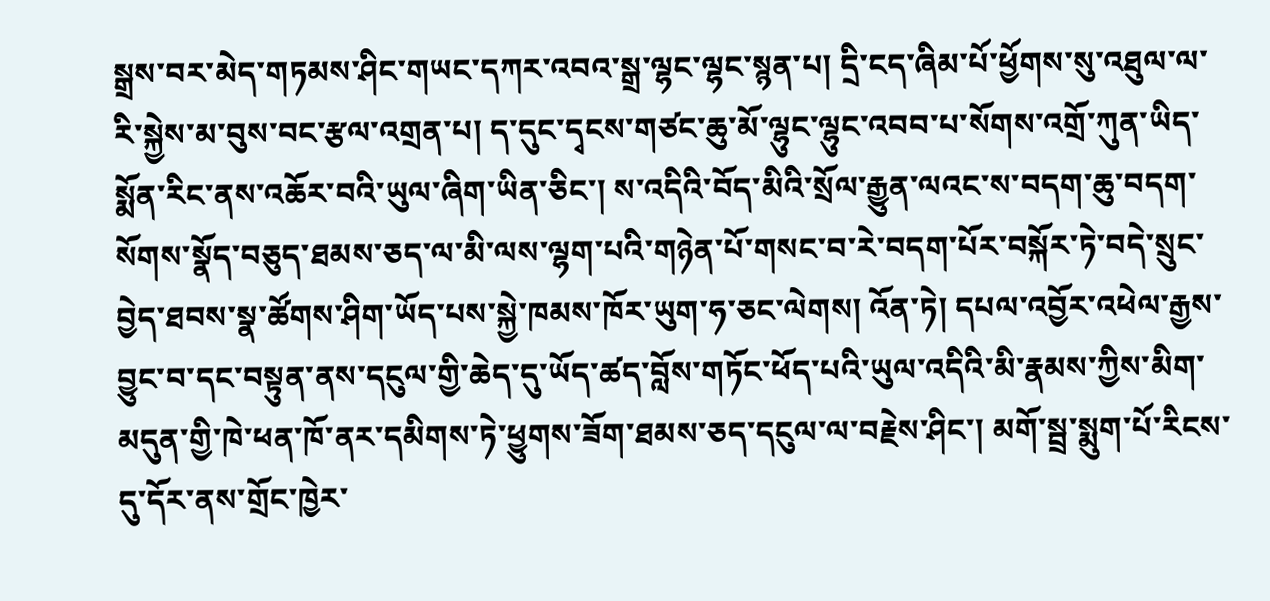སྒྲས་བར་མེད་གཏམས་ཤིང་གཡང་དཀར་འབའ་སྒྲ་ལྷང་ལྷང་སྙན་པ། དྲི་ངད་ཞིམ་པོ་ཕྱོགས་སུ་འཐུལ་ལ་རི་སྐྱེས་མ་བུས་བང་རྩལ་འགྲན་པ། ད་དུང་དྭངས་གཙང་ཆུ་མོ་ལྷུང་ལྷུང་འབབ་པ་སོགས་འགྲོ་ཀུན་ཡིད་སྨོན་རིང་ནས་འཆོར་བའི་ཡུལ་ཞིག་ཡིན་ཅིང་། ས་འདིའི་བོད་མིའི་སྲོལ་རྒྱུན་ལའང་ས་བདག་ཆུ་བདག་སོགས་སྣོད་བཅུད་ཐམས་ཅད་ལ་མི་ལས་ལྷག་པའི་གཉེན་པོ་གསང་བ་རེ་བདག་པོར་བསྐོར་ཏེ་བདེ་སྲུང་བྱེད་ཐབས་སྣ་ཚོགས་ཤིག་ཡོད་པས་སྐྱེ་ཁམས་ཁོར་ཡུག་ཧ་ཅང་ལེགས། འོན་ཏེ། དཔལ་འབྱོར་འཕེལ་རྒྱས་བྱུང་བ་དང་བསྟུན་ནས་དངུལ་གྱི་ཆེད་དུ་ཡོད་ཚད་བློས་གཏོང་ཕོད་པའི་ཡུལ་འདིའི་མི་རྣམས་ཀྱིས་མིག་མདུན་གྱི་ཁེ་ཕན་ཁོ་ནར་དམིགས་ཏེ་ཕྱུགས་ཟོག་ཐམས་ཅད་དངུལ་ལ་བརྗེས་ཤིང་། མགོ་སྦྲ་སྨུག་པོ་རིངས་དུ་དོར་ནས་གྲོང་ཁྱེར་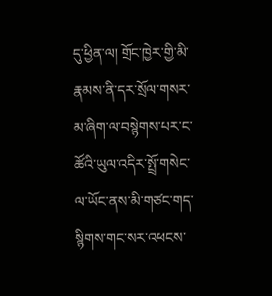དུ་ཕྱིན་ལ། གྲོང་ཁྱེར་གྱི་མི་རྣམས་ནི་དར་སྲོལ་གསར་མ་ཞིག་ལ་བསྙེགས་པར་ང་ཚོའི་ཡུལ་འདིར་སྤྲོ་གསེང་ལ་ཡོང་ནས་མི་གཙང་གད་སྙིགས་གང་སར་འཕངས་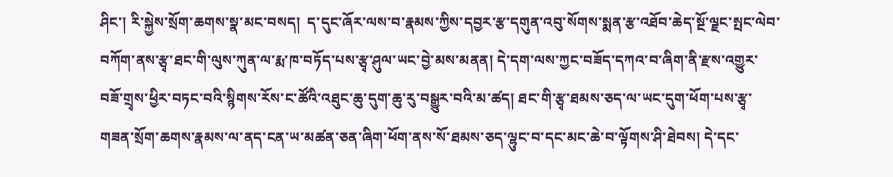ཤིང་། རི་སྐྱེས་སྲོག་ཆགས་སྣ་མང་བསད།  ད་དུང་ཞོར་ལས་བ་རྣམས་ཀྱིས་དབྱར་རྩ་དགུན་འབུ་སོགས་སྨན་རྩ་འཐོབ་ཆེད་སྔོ་ལྗང་སྤང་ལེབ་བཀོག་ནས་རྩྭ་ཐང་གི་ལུས་ཀུན་ལ་རྨ་ཁ་བཏོད་པས་རྩྭ་ཤུལ་ཡང་བྱེ་མས་མནན། དེ་དག་ལས་ཀྱང་བཟོད་དཀའ་བ་ཞིག་ནི་རྫས་འགྱུར་བཟོ་གྲྭས་ཕྱིར་བཏང་བའི་སྙིགས་རོས་ང་ཚོའི་འཐུང་ཆུ་དུག་ཆུ་རུ་བསྒྱུར་བའི་མ་ཚད། ཐང་གི་རྩྭ་ཐམས་ཅད་ལ་ཡང་དུག་ཕོག་པས་རྩྭ་གཟན་སྲོག་ཆགས་རྣམས་ལ་ནད་ངན་ཡ་མཚན་ཅན་ཞིག་ཕོག་ནས་སོ་ཐམས་ཅད་ལྷུང་བ་དང་མང་ཆེ་བ་ལྟོགས་ཤི་ཐེབས། དེ་དང་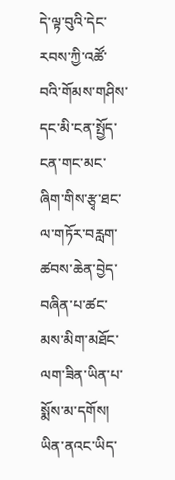དེ་ལྟ་བུའི་དེང་རབས་ཀྱི་འཚོ་བའི་གོམས་གཤིས་དང་མི་ངན་སྤྱོད་ངན་གང་མང་ཞིག་གིས་རྩྭ་ཐང་ལ་གཏོར་བརླག་ཚབས་ཆེན་བྱེད་བཞིན་པ་ཚང་མས་མིག་མཐོང་ལག་ཟིན་ཡིན་པ་སྨོས་མ་དགོས། ཡིན་ནའང་ཡིད་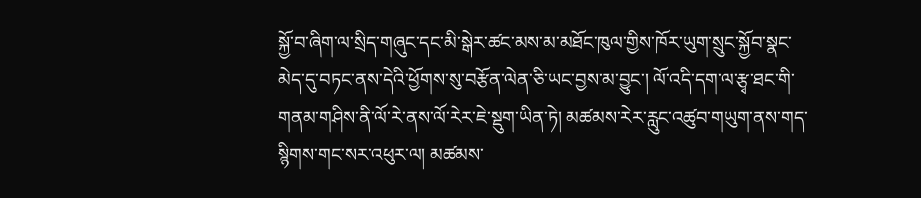སྐྱོ་བ་ཞིག་ལ་སྲིད་གཞུང་དང་མི་སྒེར་ཚང་མས་མ་མཐོང་ཁུལ་གྱིས་ཁོར་ཡུག་སྲུང་སྐྱོབ་སྣང་མེད་དུ་བཏང་ནས་དེའི་ཕྱོགས་སུ་བརྩོན་ལེན་ཅི་ཡང་བྱས་མ་བྱུང་། ལོ་འདི་དག་ལ་རྩྭ་ཐང་གི་གནམ་གཤིས་ནི་ལོ་རེ་ནས་ལོ་རེར་ཇེ་སྡུག་ཡིན་ཏེ། མཚམས་རེར་རླུང་འཚུབ་གཡུག་ནས་གད་སྙིགས་གང་སར་འཕུར་ལ། མཚམས་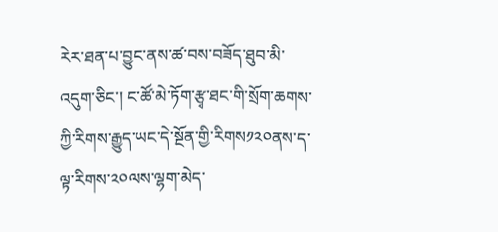རེར་ཐན་པ་བྱུང་ནས་ཚ་བས་བཟོད་ཐུབ་མི་འདུག་ཅིང་། ང་ཚོ་མེ་ཏོག་རྩྭ་ཐང་གི་སྲོག་ཆགས་ཀྱི་རིགས་རྒྱུད་ཡང་དེ་སྔོན་གྱི་རིགས༡༢༠ནས་ད་ལྟ་རིགས་༢༠ལས་ལྷག་མེད་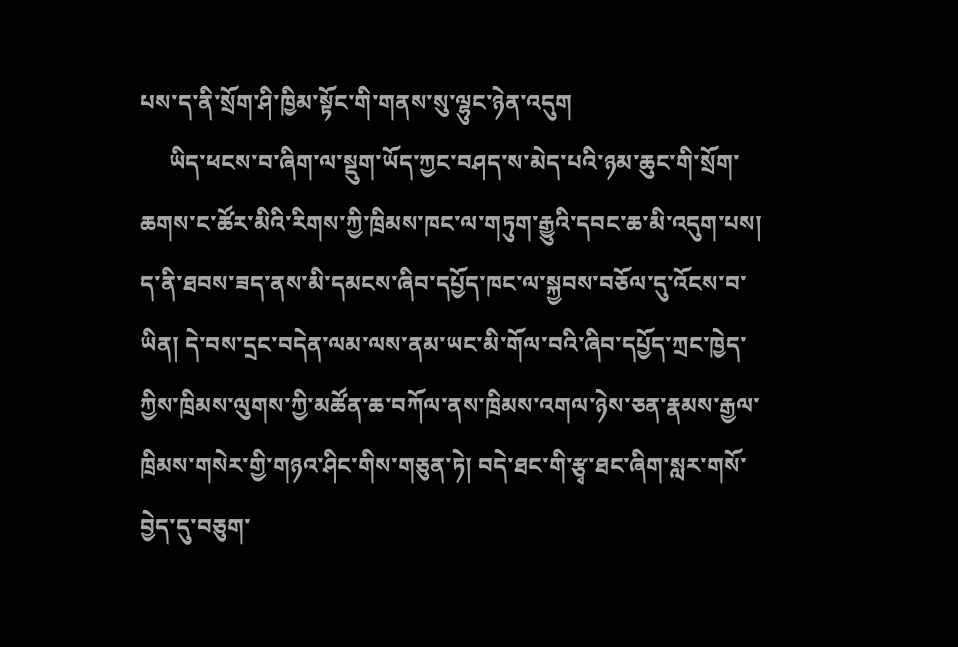པས་ད་ནི་སྲོག་ཤི་ཁྱིམ་སྟོང་གི་གནས་སུ་ལྷུང་ཉེན་འདུག
     ཡིད་ཕངས་བ་ཞིག་ལ་སྡུག་ཡོད་ཀྱང་བཤད་ས་མེད་པའི་ཉམ་ཆུང་གི་སྲོག་ཆགས་ང་ཚོར་མིའི་རིགས་ཀྱི་ཁྲིམས་ཁང་ལ་གཏུག་རྒྱུའི་དབང་ཆ་མི་འདུག་པས། ད་ནི་ཐབས་ཟད་ནས་མི་དམངས་ཞིབ་དཔྱོད་ཁང་ལ་སྐྱབས་བཅོལ་དུ་འོངས་བ་ཡིན། དེ་བས་དྲང་བདེན་ལམ་ལས་ནམ་ཡང་མི་གོལ་བའི་ཞིབ་དཔྱོད་ཀྲང་ཁྱེད་ཀྱིས་ཁྲིམས་ལུགས་ཀྱི་མཚོན་ཆ་བཀོལ་ནས་ཁྲིམས་འགལ་ཉེས་ཅན་རྣམས་རྒྱལ་ཁྲིམས་གསེར་གྱི་གཉའ་ཤིང་གིས་གཅུན་ཏེ། བདེ་ཐང་གི་རྩྭ་ཐང་ཞིག་སླར་གསོ་བྱེད་དུ་བཅུག་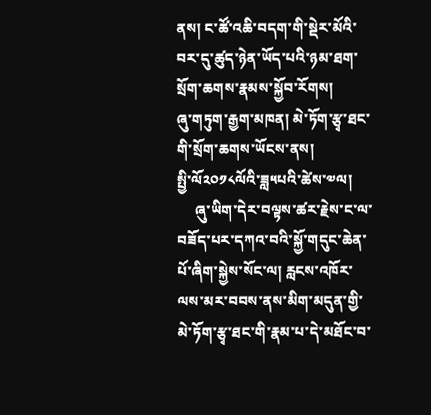ནས། ང་ཚོ་འཆི་བདག་གི་སྡེར་མོའི་བར་དུ་ཚུད་ཉེན་ཡོད་པའི་ཉམ་ཐག་སྲོག་ཆགས་རྣམས་སྐྱོབ་རོགས།
ཞུ་གཏུག་རྒྱག་མཁན། མེ་ཏོག་རྩྭ་ཐང་གི་སྲོག་ཆགས་ཡོངས་ནས།
སྤྱི་ལོ༢༠༡༨ལོའི་ཟླ༥པའི་ཚེས་༧ལ།
     ཞུ་ཡིག་དེར་བལྟས་ཚར་རྗེས་ང་ལ་བཟོད་པར་དཀའ་བའི་སྐྱོ་གདུང་ཆེན་པོ་ཞིག་སྐྱེས་སོང་ལ། རླངས་འཁོར་ལས་མར་བབས་ནས་མིག་མདུན་གྱི་མེ་ཏོག་རྩྭ་ཐང་གི་རྣམ་པ་དེ་མཐོང་བ་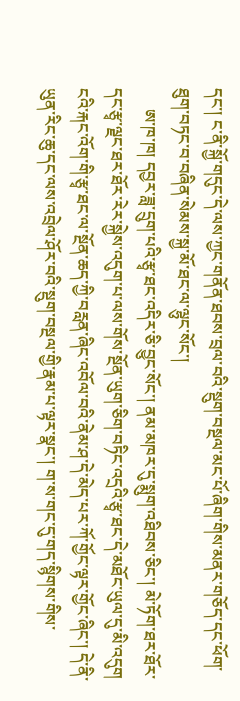དང་། ང་ནི་སྐྱོ་གདུང་དེ་ལས་ཀྱང་གནོན་ཐབས་བྲལ་བའི་སྡུག་བསྔལ་མང་པོ་ཞིག་གིས་མནར་གཅོད་དང་ཕོག་ཐུག་བཏང་བ་བཞིན་སེམས་སྐྱ་མོ་ཐང་ལ་ལྷུང་སོང་།
     ཨ་ཁ་ཁ། དབྱར་ཟླ་དྲུག་པའི་རྩྭ་ཐང་འདིར་ཅི་བྱུང་སོང་། ནམ་མཁར་དུ་སྨུག་འཐིབས་ཅིང་། མེ་ཏོག་ཐར་ཐོར་དང་རྩྭ་ལྗང་ཐར་ཐོར་རེར་སྐྱེས་འདུག་པ་ལས་གོས་སྔོན་ཡུག་ཅིག་བཏིང་འདྲའི་རྩྭ་ཐང་དེ་མཐོང་ཡུལ་དུ་མི་འདུག ངའི་རྐང་འོག་གི་རྩྭ་ཐང་ལ་སྔོན་ཆད་ཀྱི་བརླན་ཞིང་འབོལ་བའི་ནེམ་ཤ་དེ་མེད་པར་ཀོ་གྱོང་ལྟར་གྱོང་ཞིང་། དེ་ནི་ཡུན་རིང་ཆུ་དང་ལས་འབྲེལ་ཤོར་བའི་སྡུག་བསྔལ་གྱི་རྣམ་པ་ལྟར་སྣང་། ག་ས་གང་དུ་གད་སྙིགས་གིས་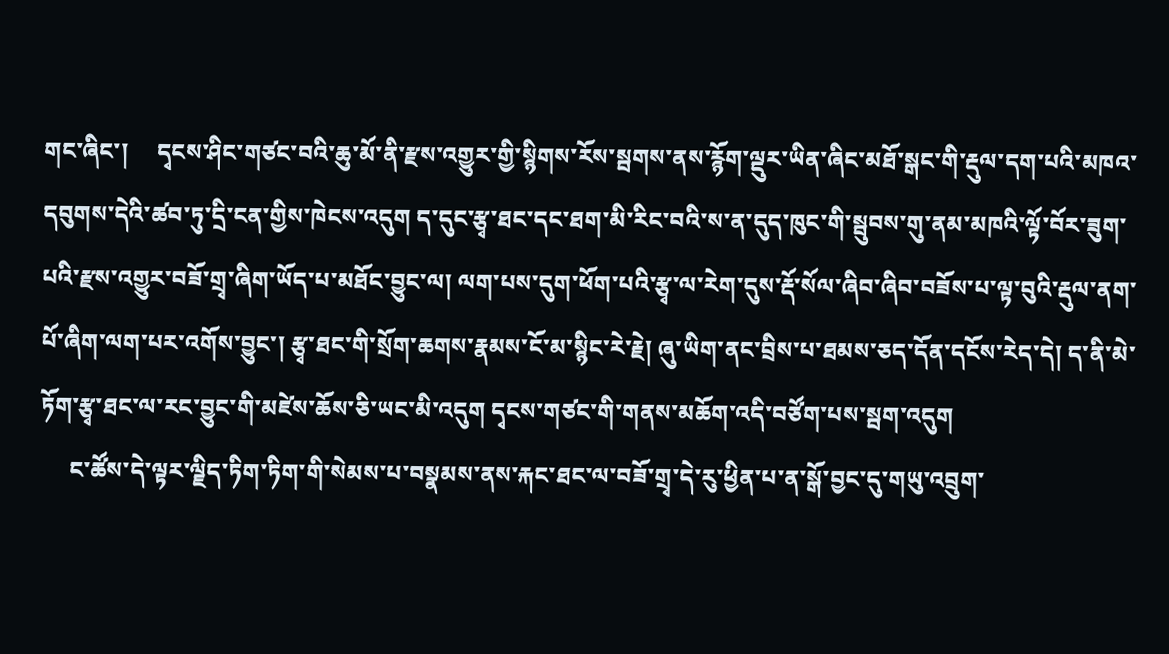གང་ཞིང་།     དྭངས་ཤིང་གཙང་བའི་ཆུ་མོ་ནི་རྫས་འགྱུར་གྱི་སྙིགས་རོས་སྦགས་ནས་རྙོག་ལྡུར་ཡིན་ཞིང་མཐོ་སྒང་གི་རྡུལ་དག་པའི་མཁའ་དབུགས་དེའི་ཚབ་ཏུ་དྲི་ངན་གྱིས་ཁེངས་འདུག ད་དུང་རྩྭ་ཐང་དང་ཐག་མི་རིང་བའི་ས་ན་དུད་ཁུང་གི་སྦུབས་གུ་ནམ་མཁའི་ལྟོ་བོར་ཟུག་པའི་རྫས་འགྱུར་བཟོ་གྲྭ་ཞིག་ཡོད་པ་མཐོང་བྱུང་ལ། ལག་པས་དུག་ཕོག་པའི་རྩྭ་ལ་རེག་དུས་རྡོ་སོལ་ཞིབ་ཞིབ་བཟོས་པ་ལྟ་བུའི་རྡུལ་ནག་པོ་ཞིག་ལག་པར་འགོས་བྱུང་། རྩྭ་ཐང་གི་སྲོག་ཆགས་རྣམས་ངོ་མ་སྙིང་རེ་རྗེ། ཞུ་ཡིག་ནང་བྲིས་པ་ཐམས་ཅད་དོན་དངོས་རེད་དེ། ད་ནི་མེ་ཏོག་རྩྭ་ཐང་ལ་རང་བྱུང་གི་མཛེས་ཆོས་ཅི་ཡང་མི་འདུག དྭངས་གཙང་གི་གནས་མཆོག་འདི་བཙོག་པས་སྦག་འདུག
     ང་ཚོས་དེ་ལྟར་ལྗིད་ཏིག་ཏིག་གི་སེམས་པ་བསྣམས་ནས་རྐང་ཐང་ལ་བཟོ་གྲྭ་དེ་རུ་ཕྱིན་པ་ན་སྒོ་བྱང་དུ་གཡུ་འབྲུག་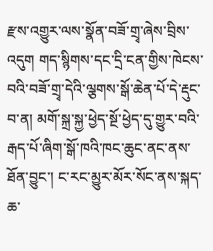རྫས་འགྱུར་ལས་སྣོན་བཟོ་གྲྭ་ཞེས་བྲིས་འདུག གད་སྙིགས་དང་དྲི་ངན་གྱིས་ཁེངས་བའི་བཟོ་གྲྭ་དེའི་ལྕགས་སྒོ་ཆེན་པོ་དེ་རྡུང་བ་ན། མགོ་སྐྲ་སྐྱ་ཕྱེད་སྔོ་ཕྱེད་དུ་གྱུར་བའི་རྒད་པོ་ཞིག་སྒོ་ཁའི་ཁང་ཆུང་ནང་ནས་ཐོན་བྱུང་། ང་རང་མྱུར་མོར་སོང་ནས་སྐད་ཆ་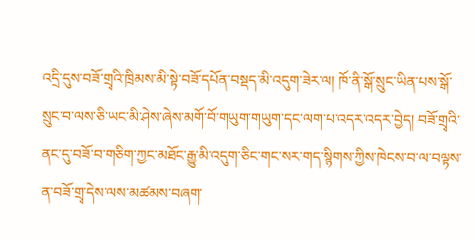འདྲི་དུས་བཟོ་གྲྭའི་ཁྲིམས་མི་སྟེ་བཟོ་དཔོན་བསྡད་མི་འདུག་ཟེར་ལ། ཁོ་ནི་སྒོ་སྲུང་ཡིན་པས་སྒོ་སྲུང་བ་ལས་ཅི་ཡང་མི་ཤེས་ཞེས་མགོ་བོ་གཡུག་གཡུག་དང་ལག་པ་འདར་འདར་བྱེད། བཟོ་གྲྭའི་ནང་དུ་བཟོ་བ་གཅིག་ཀྱང་མཐོང་རྒྱུ་མི་འདུག་ཅིང་གང་སར་གད་སྙིགས་ཀྱིས་ཁེངས་བ་ལ་བལྟས་ན་བཟོ་གྲྭ་དེས་ལས་མཚམས་བཞག་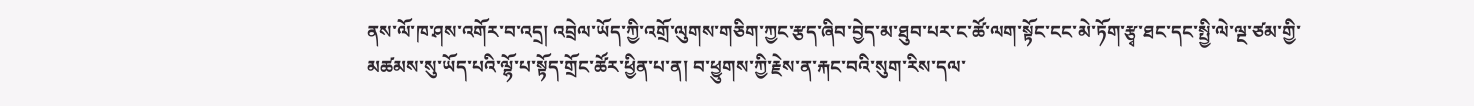ནས་ལོ་ཁ་ཤས་འགོར་བ་འདྲ། འབྲེལ་ཡོད་ཀྱི་འགྲོ་ལུགས་གཅིག་ཀྱང་རྩད་ཞིབ་བྱེད་མ་ཐུབ་པར་ང་ཚོ་ལག་སྟོང་ངང་མེ་ཏོག་རྩྭ་ཐང་དང་སྤྱི་ལེ་ལྔ་ཙམ་གྱི་མཚམས་སུ་ཡོད་པའི་ལྷོ་པ་སྟོད་གྲོང་ཚོར་ཕྱིན་པ་ན། བ་ཕྱུགས་ཀྱི་རྗེས་ན་རྐང་བའི་སུག་རིས་དལ་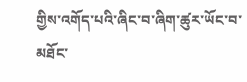གྱིས་འགོད་པའི་ཞིང་བ་ཞིག་ཚུར་ཡོང་བ་མཐོང་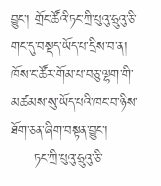བྱུང་། གྲོང་ཚོའི་ཏང་ཀྲི་པུའུ་ཧྲུའུ་ཅི་གང་དུ་བསྡད་ཡོད་པ་དྲིས་བ་ན། ཁོས་ང་ཚོར་གོམ་པ་བཅུ་ལྷག་གི་མཚམས་སུ་ཡོད་པའི་ཁང་བ་ཉིས་ཐོག་ཅན་ཞིག་བསྟན་བྱུང་།
     ཏང་ཀྲི་པུའུ་ཧྲུའུ་ཅི་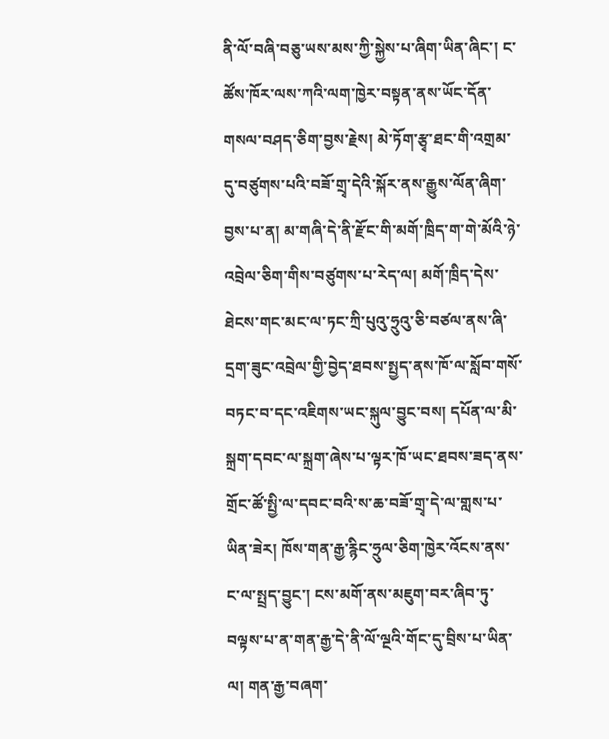ནི་ལོ་བཞི་བཅུ་ཡས་མས་ཀྱི་སྐྱེས་པ་ཞིག་ཡིན་ཞིང་། ང་ཚོས་ཁོར་ལས་ཀའི་ལག་ཁྱེར་བསྟན་ནས་ཡོང་དོན་གསལ་བཤད་ཅིག་བྱས་རྗེས། མེ་ཏོག་རྩྭ་ཐང་གི་འགྲམ་དུ་བཙུགས་པའི་བཟོ་གྲྭ་དེའི་སྐོར་ནས་རྒྱུས་ལོན་ཞིག་བྱས་པ་ན། མ་གཞི་དེ་ནི་རྫོང་གི་མགོ་ཁྲིད་ག་གེ་མོའི་ཉེ་འབྲེལ་ཅིག་གིས་བཙུགས་པ་རེད་ལ། མགོ་ཁྲིད་དེས་ཐེངས་གང་མང་ལ་ཏང་ཀྲི་པུའུ་ཧྲུའུ་ཅི་བཙལ་ནས་ཞི་དྲག་ཟུང་འབྲེལ་གྱི་བྱེད་ཐབས་སྤྱད་ནས་ཁོ་ལ་སློབ་གསོ་བཏང་བ་དང་འཇིགས་ཡང་སྐུལ་བྱུང་བས། དཔོན་ལ་མི་སྐྲག་དབང་ལ་སྐྲག་ཞེས་པ་ལྟར་ཁོ་ཡང་ཐབས་ཟད་ནས་གྲོང་ཚོ་སྤྱི་ལ་དབང་བའི་ས་ཆ་བཟོ་གྲྭ་དེ་ལ་གླས་པ་ཡིན་ཟེར། ཁོས་གན་རྒྱ་རྙིང་ཧྲུལ་ཅིག་ཁྱེར་འོངས་ནས་ང་ལ་སྤྲད་བྱུང་། ངས་མགོ་ནས་མཇུག་བར་ཞིབ་ཏུ་བལྟས་པ་ན་གན་རྒྱ་དེ་ནི་ལོ་ལྔའི་གོང་དུ་བྲིས་པ་ཡིན་ལ། གན་རྒྱ་བཞག་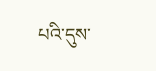པའི་དུས་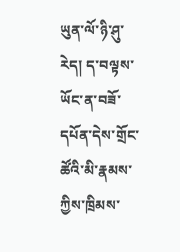ཡུན་ལོ་ཉི་ཤུ་རེད། ད་བལྟས་ཡོང་ན་བཟོ་དཔོན་དེས་གྲོང་ཚོའི་མི་རྣམས་ཀྱིས་ཁྲིམས་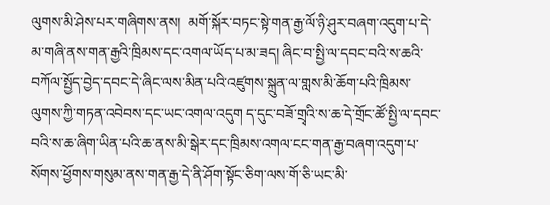ལུགས་མི་ཤེས་པར་གཞིགས་ནས།  མགོ་སྐོར་བཏང་སྟེ་གན་རྒྱ་ལོ་ཉི་ཤུར་བཞག་འདུག་པ་དེ་མ་གཞི་ནས་གན་རྒྱའི་ཁྲིམས་དང་འགལ་ཡོད་པ་མ་ཟད། ཞིང་བ་སྤྱི་ལ་དབང་བའི་ས་ཆའི་བཀོལ་སྤྱོད་བྱེད་དབང་དེ་ཞིང་ལས་མིན་པའི་འཛུགས་སྐྲུན་ལ་གླས་མི་ཆོག་པའི་ཁྲིམས་ལུགས་ཀྱི་གཏན་འབེབས་དང་ཡང་འགལ་འདུག ད་དུང་བཟོ་གྲྭའི་ས་ཆ་དེ་གྲོང་ཚོ་སྤྱི་ལ་དབང་བའི་ས་ཆ་ཞིག་ཡིན་པའི་ཆ་ནས་མི་སྒེར་དང་ཁྲིམས་འགལ་ངང་གན་རྒྱ་བཞག་འདུག་པ་སོགས་ཕྱོགས་གསུམ་ནས་གན་རྒྱ་དེ་ནི་ཤོག་སྟོང་ཅིག་ལས་གོ་ཅི་ཡང་མི་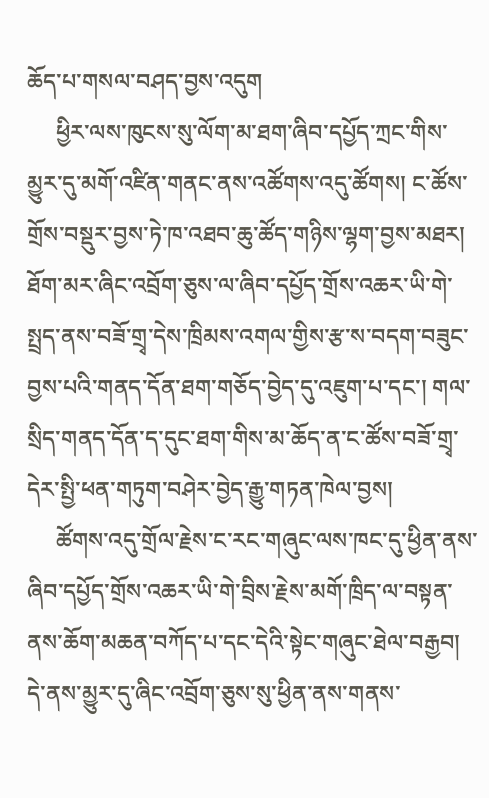ཆོད་པ་གསལ་བཤད་བྱས་འདུག
     ཕྱིར་ལས་ཁུངས་སུ་ལོག་མ་ཐག་ཞིབ་དཔྱོད་ཀྲང་གིས་མྱུར་དུ་མགོ་འཛིན་གནང་ནས་འཚོགས་འདུ་ཚོགས། ང་ཚོས་གྲོས་བསྡུར་བྱས་ཏེ་ཁ་འཐབ་ཆུ་ཚོད་གཉིས་ལྷག་བྱས་མཐར། ཐོག་མར་ཞིང་འབྲོག་ཅུས་ལ་ཞིབ་དཔྱོད་གྲོས་འཆར་ཡི་གེ་སྤྲད་ནས་བཟོ་གྲྭ་དེས་ཁྲིམས་འགལ་གྱིས་རྩ་ས་བདག་བཟུང་བྱས་པའི་གནད་དོན་ཐག་གཅོད་བྱེད་དུ་འཇུག་པ་དང་། གལ་སྲིད་གནད་དོན་ད་དུང་ཐག་གིས་མ་ཆོད་ན་ང་ཚོས་བཟོ་གྲྭ་དེར་སྤྱི་ཕན་གཏུག་བཤེར་བྱེད་རྒྱུ་གཏན་ཁེལ་བྱས།
     ཚོགས་འདུ་གྲོལ་རྗེས་ང་རང་གཞུང་ལས་ཁང་དུ་ཕྱིན་ནས་ཞིབ་དཔྱོད་གྲོས་འཆར་ཡི་གེ་བྲིས་རྗེས་མགོ་ཁྲིད་ལ་བསྟན་ནས་ཆོག་མཆན་བཀོད་པ་དང་དེའི་སྟེང་གཞུང་ཐེལ་བརྒྱབ། དེ་ནས་མྱུར་དུ་ཞིང་འབྲོག་ཅུས་སུ་ཕྱིན་ནས་གནས་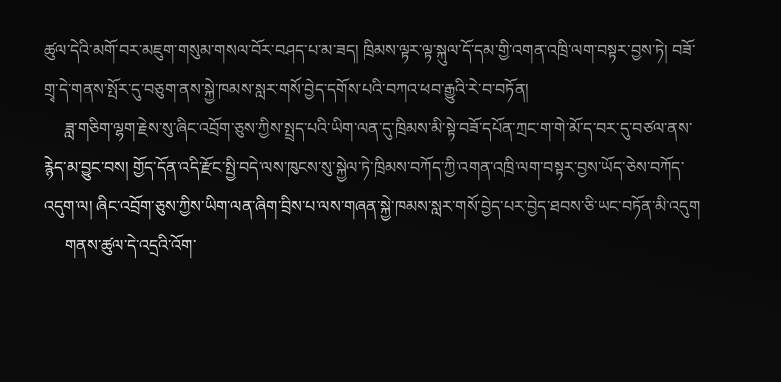ཚུལ་དེའི་མགོ་བར་མཇུག་གསུམ་གསལ་བོར་བཤད་པ་མ་ཟད། ཁྲིམས་ལྟར་ལྟ་སྐུལ་དོ་དམ་གྱི་འགན་འཁྲི་ལག་བསྟར་བྱས་ཏེ། བཟོ་གྲྭ་དེ་གནས་སྤོར་དུ་བཅུག་ནས་སྐྱེ་ཁམས་སླར་གསོ་བྱེད་དགོས་པའི་བཀའ་ཕབ་རྒྱུའི་རེ་བ་བཏོན།
     ཟླ་གཅིག་ལྷག་རྗེས་སུ་ཞིང་འབྲོག་ཅུས་ཀྱིས་སྤྲད་པའི་ཡིག་ལན་དུ་ཁྲིམས་མི་སྟེ་བཟོ་དཔོན་ཀྲང་ག་གེ་མོ་ད་བར་དུ་བཙལ་ནས་རྙེད་མ་བྱུང་བས། གྱོད་དོན་འདི་རྫོང་སྤྱི་བདེ་ལས་ཁུངས་སུ་སྐྱེལ་ཏེ་ཁྲིམས་བཀོད་ཀྱི་འགན་འཁྲི་ལག་བསྟར་བྱས་ཡོད་ཅེས་བཀོད་འདུག་ལ། ཞིང་འབྲོག་ཅུས་ཀྱིས་ཡིག་ལན་ཞིག་བྲིས་པ་ལས་གཞན་སྐྱེ་ཁམས་སླར་གསོ་བྱེད་པར་བྱེད་ཐབས་ཅི་ཡང་བཏོན་མི་འདུག
     གནས་ཚུལ་དེ་འདྲའི་འོག་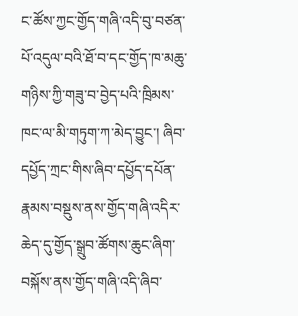ང་ཚོས་ཀྱང་གྱོད་གཞི་འདི་བུ་བཙན་པོ་འདུལ་བའི་ཐོ་བ་དང་གྱོད་ཁ་མཆུ་གཉིས་ཀྱི་གཟུ་བ་བྱེད་པའི་ཁྲིམས་ཁང་ལ་མི་གཏུག་ཀ་མེད་བྱུང་། ཞིབ་དཔྱོད་ཀྲང་གིས་ཞིབ་དཔྱོད་དཔོན་རྣམས་བསྡུས་ནས་གྱོད་གཞི་འདིར་ཆེད་དུ་གྱོད་སྒྲུབ་ཚོགས་ཆུང་ཞིག་བསྐོས་ནས་གྱོད་གཞི་འདི་ཞིབ་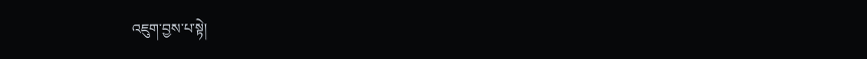འཇུག་བྱས་པ་སྟེ།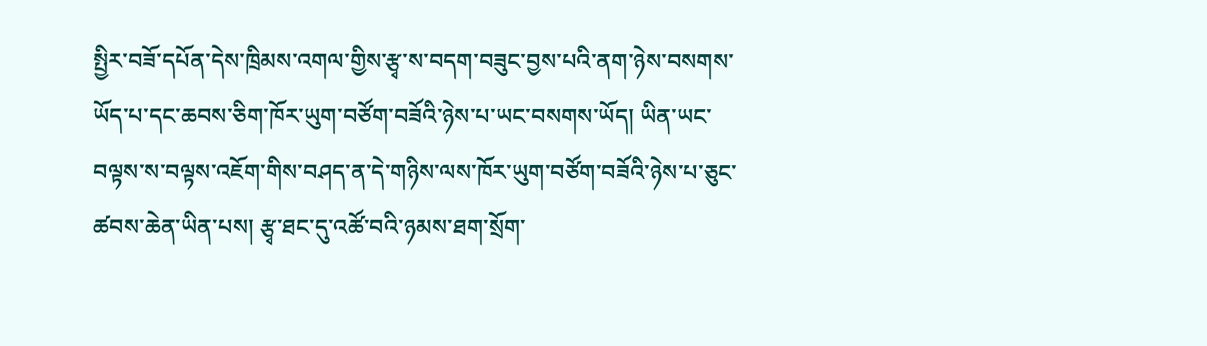སྤྱིར་བཟོ་དཔོན་དེས་ཁྲིམས་འགལ་གྱིས་རྩྭ་ས་བདག་བཟུང་བྱས་པའི་ནག་ཉེས་བསགས་ཡོད་པ་དང་ཆབས་ཅིག་ཁོར་ཡུག་བཙོག་བཟོའི་ཉེས་པ་ཡང་བསགས་ཡོད། ཡིན་ཡང་བལྟས་ས་བལྟས་འཇོག་གིས་བཤད་ན་དེ་གཉིས་ལས་ཁོར་ཡུག་བཙོག་བཟོའི་ཉེས་པ་ཅུང་ཚབས་ཆེན་ཡིན་པས། རྩྭ་ཐང་དུ་འཚོ་བའི་ཉམས་ཐག་སྲོག་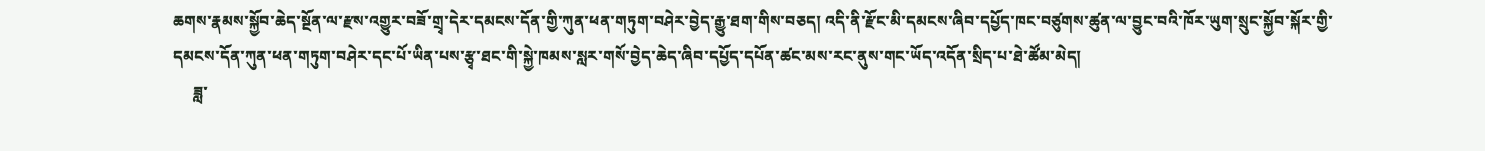ཆགས་རྣམས་སྐྱོབ་ཆེད་སྔོན་ལ་རྫས་འགྱུར་བཟོ་གྲྭ་དེར་དམངས་དོན་གྱི་ཀུན་ཕན་གཏུག་བཤེར་བྱེད་རྒྱུ་ཐག་གིས་བཅད། འདི་ནི་རྫོང་མི་དམངས་ཞིབ་དཔྱོད་ཁང་བཙུགས་ཚུན་ལ་བྱུང་བའི་ཁོར་ཡུག་སྲུང་སྐྱོབ་སྐོར་གྱི་དམངས་དོན་ཀུན་ཕན་གཏུག་བཤེར་དང་པོ་ཡིན་པས་རྩྭ་ཐང་གི་སྐྱེ་ཁམས་སླར་གསོ་བྱེད་ཆེད་ཞིབ་དཔྱོད་དཔོན་ཚང་མས་རང་ནུས་གང་ཡོད་འདོན་སྲིད་པ་ཐེ་ཚོམ་མེད།
     ཟླ་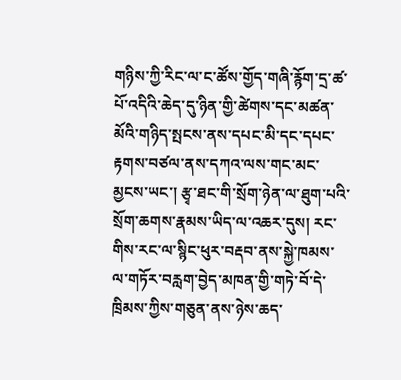གཉིས་ཀྱི་རིང་ལ་ང་ཚོས་གྱོད་གཞི་རྙོག་དྲ་ཚ་པོ་འདིའི་ཆེད་དུ་ཉིན་གྱི་ཚེགས་དང་མཚན་མོའི་གཉིད་སྤངས་ནས་དཔང་མི་དང་དཔང་རྟགས་བཙལ་ནས་དཀའ་ལས་གང་མང་མྱངས་ཡང་། རྩྭ་ཐང་གི་སྲོག་ཉེན་ལ་ཐུག་པའི་སྲོག་ཆགས་རྣམས་ཡིད་ལ་འཆར་དུས། རང་གིས་རང་ལ་སྙིང་ཕུར་བརྡབ་ནས་སྐྱེ་ཁམས་ལ་གཏོར་བརླག་བྱེད་མཁན་གྱི་གཏེ་བོ་དེ་ཁྲིམས་ཀྱིས་གཅུན་ནས་ཉེས་ཆད་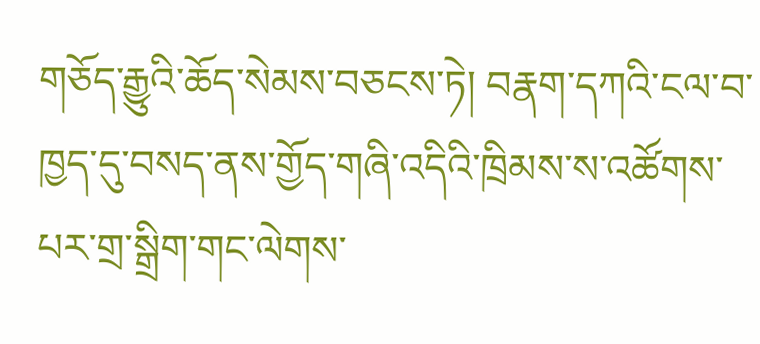གཅོད་རྒྱུའི་ཆོད་སེམས་བཅངས་ཏེ། བརྣག་དཀའི་ངལ་བ་ཁྱད་དུ་བསད་ནས་གྱོད་གཞི་འདིའི་ཁྲིམས་ས་འཚོགས་པར་གྲ་སྒྲིག་གང་ལེགས་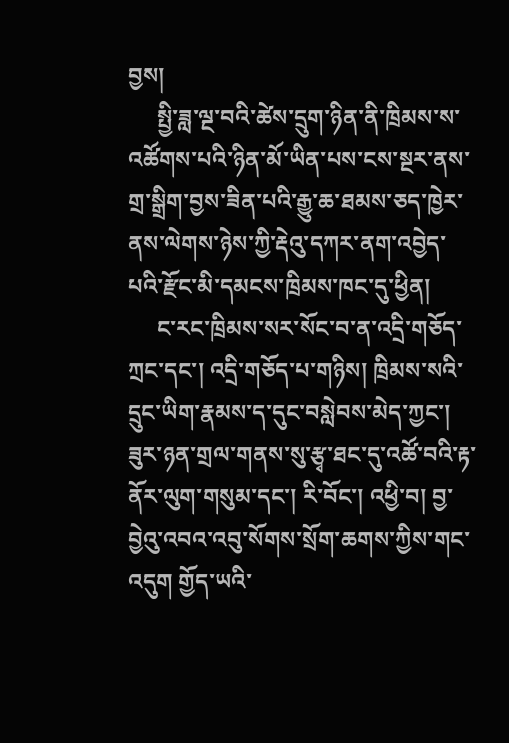བྱས།
     སྤྱི་ཟླ་ལྔ་བའི་ཚེས་དྲུག་ཉིན་ནི་ཁྲིམས་ས་འཚོགས་པའི་ཉིན་མོ་ཡིན་པས་ངས་སྔར་ནས་གྲ་སྒྲིག་བྱས་ཟིན་པའི་རྒྱུ་ཆ་ཐམས་ཅད་ཁྱེར་ནས་ལེགས་ཉེས་ཀྱི་རྡེའུ་དཀར་ནག་འབྱེད་པའི་རྫོང་མི་དམངས་ཁྲིམས་ཁང་དུ་ཕྱིན།
     ང་རང་ཁྲིམས་སར་སོང་བ་ན་འདྲི་གཅོད་ཀྲང་དང་། འདྲི་གཅོད་པ་གཉིས། ཁྲིམས་སའི་དྲུང་ཡིག་རྣམས་ད་དུང་བསླེབས་མེད་ཀྱང་། ཟུར་ཉན་གྲལ་གནས་སུ་རྩྭ་ཐང་དུ་འཚོ་བའི་རྟ་ནོར་ལུག་གསུམ་དང་། རི་བོང་། འཕྱི་བ། བྱ་བྱེའུ་འབའ་འབུ་སོགས་སྲོག་ཆགས་ཀྱིས་གང་འདུག གྱོད་ཡའི་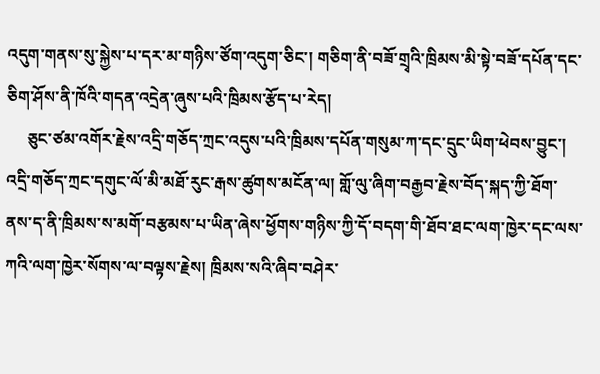འདུག་གནས་སུ་སྐྱེས་པ་དར་མ་གཉིས་ཙོག་འདུག་ཅིང་། གཅིག་ནི་བཟོ་གྲྭའི་ཁྲིམས་མི་སྟེ་བཟོ་དཔོན་དང་ཅིག་ཤོས་ནི་ཁོའི་གདན་འདྲེན་ཞུས་པའི་ཁྲིམས་རྩོད་པ་རེད།
     ཅུང་ཙམ་འགོར་རྗེས་འདྲི་གཅོད་ཀྲང་འདུས་པའི་ཁྲིམས་དཔོན་གསུམ་ཀ་དང་དྲུང་ཡིག་ཕེབས་བྱུང་། འདྲི་གཅོད་ཀྲང་དགུང་ལོ་མི་མཐོ་རུང་རྒས་ཚུགས་མངོན་ལ། གློ་ལུ་ཞིག་བརྒྱབ་རྗེས་བོད་སྐད་ཀྱི་ཐོག་ནས་ད་ནི་ཁྲིམས་ས་མགོ་བརྩམས་པ་ཡིན་ཞེས་ཕྱོགས་གཉིས་ཀྱི་དོ་བདག་གི་ཐོབ་ཐང་ལག་ཁྱེར་དང་ལས་ཀའི་ལག་ཁྱེར་སོགས་ལ་བལྟས་རྗེས། ཁྲིམས་སའི་ཞིབ་བཤེར་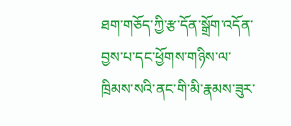ཐག་གཅོད་ཀྱི་རྩ་དོན་སྒྲོག་འདོན་བྱས་པ་དང་ཕྱོགས་གཉིས་ལ་ཁྲིམས་སའི་ནང་གི་མི་རྣམས་ཟུར་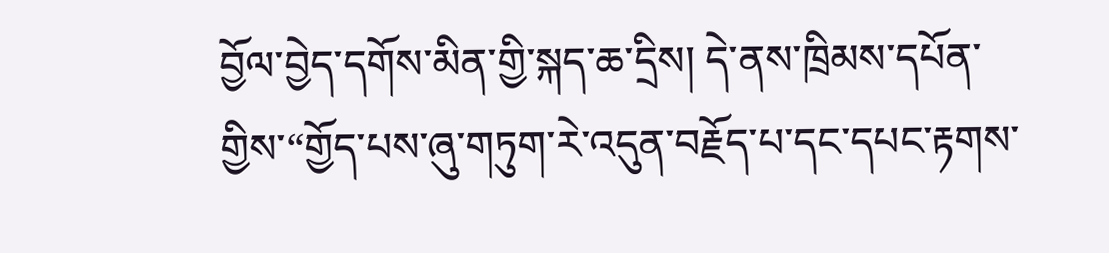བྱོལ་བྱེད་དགོས་མིན་གྱི་སྐད་ཆ་དྲིས། དེ་ནས་ཁྲིམས་དཔོན་གྱིས་“གྱོད་པས་ཞུ་གཏུག་རེ་འདུན་བརྗོད་པ་དང་དཔང་རྟགས་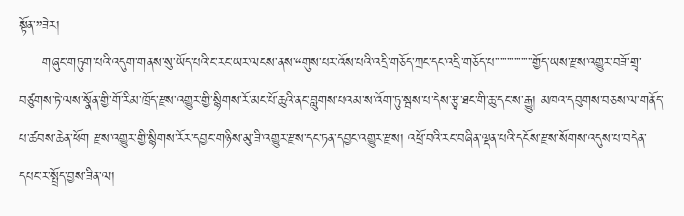སྟོན་”ཟེར།
     གཞུང་གཏུག་པའི་འདུག་གནས་སུ་ཡོད་པའི་ང་རང་ཡར་ལངས་ནས་“གུས་པར་འོས་པའི་འདྲི་གཅོད་ཀྲང་དང་འདྲི་གཅོད་པ་་་་་་་་་་་་་་་་གྱོད་ཡས་རྫས་འགྱུར་བཟོ་གྲྭ་བཙུགས་ཏེ་ལས་སྣོན་གྱི་གོ་རིམ་ཁྲོད་རྫས་འགྱུར་གྱི་སྙིགས་རོ་མང་པོ་ཆུའི་ནང་བླུགས་པའམ་ས་འོག་ཏུ་སྦས་པ་དེས་རྩྭ་ཐང་གི་ཆུ་དང་ས་རྒྱུ། མཁའ་དབུགས་བཅས་ལ་གནོད་པ་ཚབས་ཆེན་ཕོག རྫས་འགྱུར་གྱི་སྙིགས་རོར་དབྱང་གཉིས་མུ་ཟི་འགྱུར་རྫས་དང་ཏན་དབྱང་འགྱུར་རྫས། འཕྲོ་བའི་རང་བཞིན་ལྡན་པའི་དངོས་རྫས་སོགས་འདུས་པ་བདེན་དཔང་ར་སྤྲོད་བྱས་ཟིན་ལ།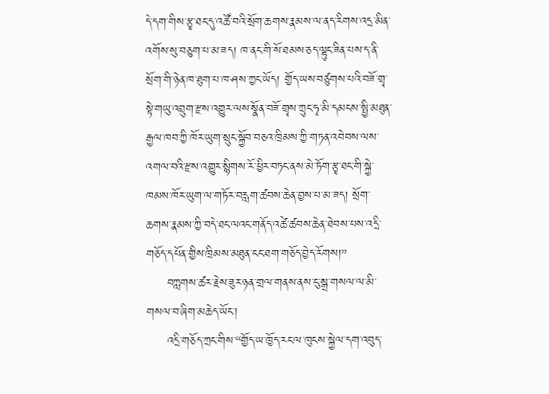དེ་དག་གིས་རྩྭ་ཐང་དུ་འཚོ་བའི་སྲོག་ཆགས་རྣམས་ལ་ནད་རིགས་འདྲ་མིན་འགོས་སུ་བཅུག་པ་མ་ཟད། ཁ་ནང་གི་སོ་ཐམས་ཅད་ལྷུང་ཟིན་པས་ད་ནི་སྲོག་གི་ཉེན་ཁ་ཐུག་པ་ཁ་ཤས་ཀྱང་ཡོད། གྱོད་ཡས་བཙུགས་པའི་བཟོ་གྲྭ་སྟེ་གཡུ་འབྲུག་རྫས་འགྱུར་ལས་སྣོན་བཟོ་གྲྭས་ཀྲུང་ཧྭ་མི་དམངས་སྤྱི་མཐུན་རྒྱལ་ཁབ་ཀྱི་ཁོར་ཡུག་སྲུང་སྐྱོབ་བཅའ་ཁྲིམས་ཀྱི་གཏན་འབེབས་ལས་འགལ་བའི་རྫས་འགྱུར་སྙིགས་རོ་ཕྱིར་བཏང་ནས་མེ་ཏོག་རྩྭ་ཐང་གི་སྐྱེ་ཁམས་ཁོར་ཡུག་ལ་གཏོར་བརླག་ཚབས་ཆེན་བྱས་པ་མ་ཟད། སྲོག་ཆགས་རྣམས་ཀྱི་བདེ་ཐང་ལའང་གནོད་འཚེ་ཚབས་ཆེན་ཐེབས་པས་འདྲི་གཅོད་དཔོན་གྱིས་ཁྲིམས་མཐུན་ངང་ཐག་གཅོད་བྱེད་རོགས།”
     བཀླགས་ཚར་རྗེས་ཟུར་ཉན་གྲལ་གནས་ནས་ངུ་སྒྲ་གསལ་ལ་མི་གསལ་བ་ཞིག་མཆེད་ཡོང་།
     འདྲི་གཅོད་ཀྲང་གིས་“གྱོད་ཡ་ཁྱོད་རང་ལ་ཁུངས་སྐྱེལ་དག་འབུད་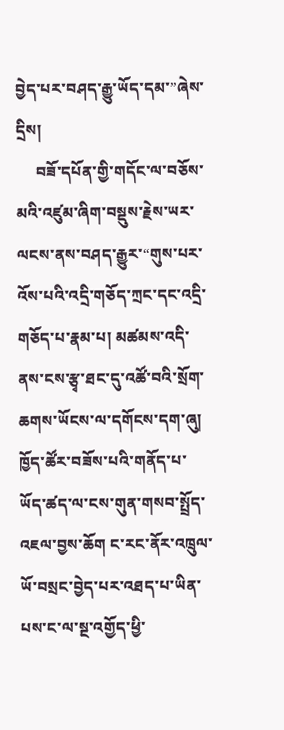བྱེད་པར་བཤད་རྒྱུ་ཡོད་དམ་”ཞེས་དྲིས།
     བཟོ་དཔོན་གྱི་གདོང་ལ་བཅོས་མའི་འཛུམ་ཞིག་བསྡུས་རྗེས་ཡར་ལངས་ནས་བཤད་རྒྱུར་“གུས་པར་འོས་པའི་འདྲི་གཅོད་ཀྲང་དང་འདྲི་གཅོད་པ་རྣམ་པ། མཚམས་འདི་ནས་ངས་རྩྭ་ཐང་དུ་འཚོ་བའི་སྲོག་ཆགས་ཡོངས་ལ་དགོངས་དག་ཞུ། ཁྱོད་ཚོར་བཟོས་པའི་གནོད་པ་ཡོད་ཚད་ལ་ངས་གུན་གསབ་སྤྲོད་འཇལ་བྱས་ཆོག ང་རང་ནོར་འཁྲུལ་ཡོ་བསྲང་བྱེད་པར་འཐད་པ་ཡིན་པས་ང་ལ་སྔ་འགྱོད་ཕྱི་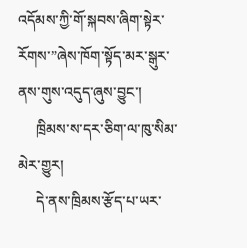འདོམས་ཀྱི་གོ་སྐབས་ཞིག་སྟེར་རོགས་”ཞེས་ཁོག་སྟོད་མར་སྒུར་ནས་གུས་འདུད་ཞུས་བྱུང་།
     ཁྲིམས་ས་དར་ཅིག་ལ་ཁུ་སིམ་མེར་གྱུར།
     དེ་ནས་ཁྲིམས་རྩོད་པ་ཡར་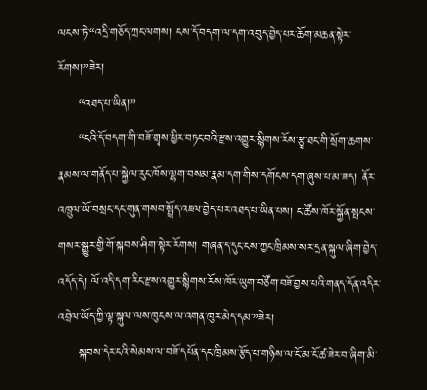ལངས་ཏེ་“འདྲི་གཅོད་ཀྲང་ལགས། ངས་དོ་བདག་ལ་དག་འབུད་བྱེད་པར་ཆོག་མཆན་སྟེར་རོགས།”ཟེར།
     “འཐད་པ་ཡིན།”
     “ངའི་དོ་བདག་གི་བཟོ་གྲྭས་ཕྱིར་བཏང་བའི་རྫས་འགྱུར་སྙིགས་རོས་རྩྭ་ཐང་གི་སྲོག་ཆགས་རྣམས་ལ་གནོད་པ་སྐྱེལ་རུང་ཁོས་ལྷག་བསམ་རྣམ་དག་གིས་དགོངས་དག་ཞུས་པ་མ་ཟད། ནོར་འཁྲུལ་ཡོ་བསྲང་དང་གུན་གསབ་སྤྲོད་འཇལ་བྱེད་པར་འཐད་པ་ཡིན་པས། ང་ཚོས་ཁོར་སྐྱོན་སྤངས་གསར་སྒྱུར་གྱི་གོ་སྐབས་ཤིག་སྟེར་རོགས། གཞན་ད་དུང་ངས་ཀྱང་ཁྲིམས་སར་དྲན་སྐུལ་ཞིག་བྱེད་འདོད་དེ། ལོ་འདི་དག་རིང་རྫས་འགྱུར་སྙིགས་རོས་ཁོར་ཡུག་བཙོག་བཟོ་བྱས་པའི་གནད་དོན་འདིར་འབྲེལ་ཡོད་ཀྱི་ལྟ་སྐུལ་ལས་ཁུངས་ལ་འགན་ཁུར་མེད་དམ་”ཟེར།
     སྐབས་དེར་ངའི་སེམས་ལ་བཟོ་དཔོན་དང་ཁྲིམས་རྩོད་པ་གཉིས་ལ་ངོ་མ་ངོ་ཚ་ཟེར་བ་ཞིག་མི་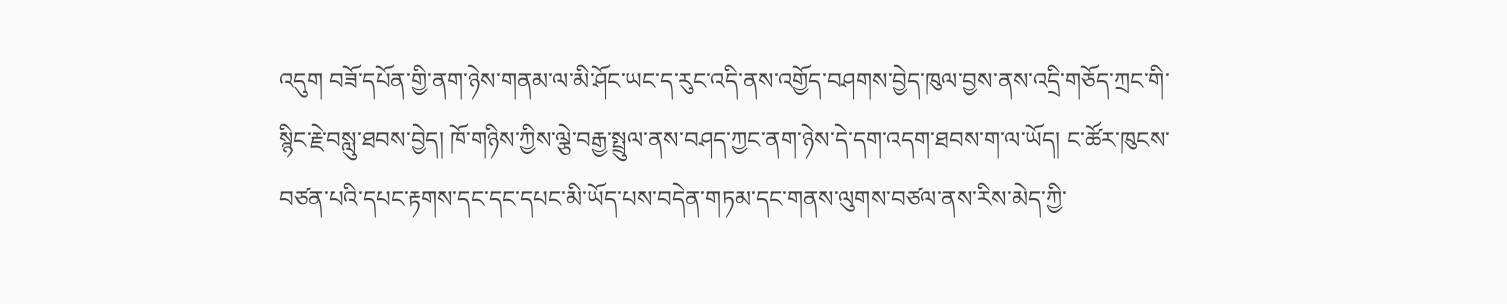འདུག བཟོ་དཔོན་གྱི་ནག་ཉེས་གནམ་ལ་མི་ཤོང་ཡང་ད་རུང་འདི་ནས་འགྱོད་བཤགས་བྱེད་ཁུལ་བྱས་ནས་འདྲི་གཅོད་ཀྲང་གི་སྙིང་རྗེ་བསླུ་ཐབས་བྱེད། ཁོ་གཉིས་ཀྱིས་ལྕེ་བརྒྱ་སྤྲུལ་ནས་བཤད་ཀྱང་ནག་ཉེས་དེ་དག་འདག་ཐབས་ག་ལ་ཡོད། ང་ཚོར་ཁུངས་བཙན་པའི་དཔང་རྟགས་དང་དང་དཔང་མི་ཡོད་པས་བདེན་གཏམ་དང་གནས་ལུགས་བཙལ་ནས་རིས་མེད་ཀྱི་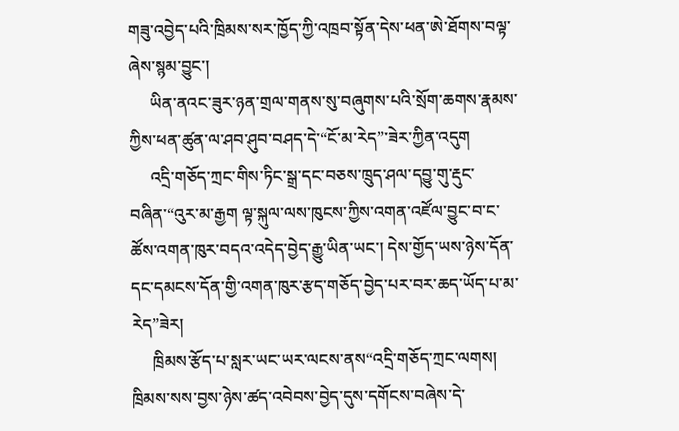གཟུ་འབྱེད་པའི་ཁྲིམས་སར་ཁྱོད་ཀྱི་འཁྲབ་སྟོན་དེས་ཕན་ཨེ་ཐོགས་བལྟ་ཞེས་སྙམ་བྱུང་།
     ཡིན་ནའང་ཟུར་ཉན་གྲལ་གནས་སུ་བཞུགས་པའི་སྲོག་ཆགས་རྣམས་ཀྱིས་ཕན་ཚུན་ལ་ཤབ་ཤུབ་བཤད་དེ་“ངོ་མ་རེད”་ཟེར་ཀྱིན་འདུག
     འདྲི་གཅོད་ཀྲང་གིས་ཏིང་སྒྲ་དང་བཅས་ཁྲུད་ཤལ་དབྱུ་གུ་རྡུང་བཞིན་“འུར་མ་རྒྱག ལྟ་སྐུལ་ལས་ཁུངས་ཀྱིས་འགན་འཛོལ་བྱུང་བ་ང་ཚོས་འགན་ཁུར་བདའ་འདེད་བྱེད་རྒྱུ་ཡིན་ཡང་། དེས་གྱོད་ཡས་ཉེས་དོན་དང་དམངས་དོན་གྱི་འགན་ཁུར་རྩད་གཅོད་བྱེད་པར་བར་ཆད་ཡོད་པ་མ་རེད”ཟེར།
     ཁྲིམས་རྩོད་པ་སླར་ཡང་ཡར་ལངས་ནས“འདྲི་གཅོད་ཀྲང་ལགས། ཁྲིམས་སས་བྱས་ཉེས་ཚད་འབེབས་བྱེད་དུས་དགོངས་བཞེས་དེ་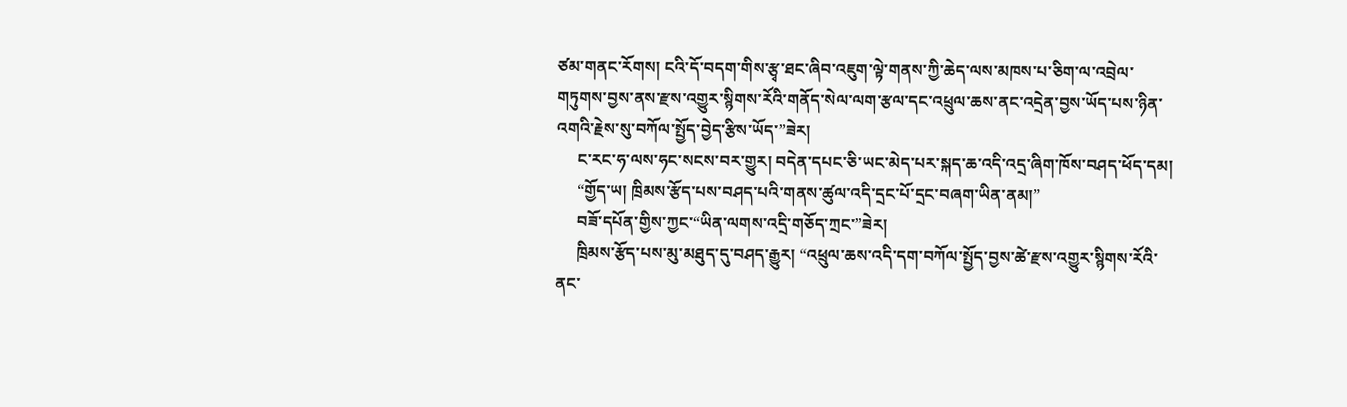ཙམ་གནང་རོགས། ངའི་དོ་བདག་གིས་རྩྭ་ཐང་ཞིབ་འཇུག་ལྟེ་གནས་ཀྱི་ཆེད་ལས་མཁས་པ་ཅིག་ལ་འབྲེལ་གཏུགས་བྱས་ནས་རྫས་འགྱུར་སྙིགས་རོའི་གནོད་སེལ་ལག་རྩལ་དང་འཕྲུལ་ཆས་ནང་འདྲེན་བྱས་ཡོད་པས་ཉིན་འགའི་རྗེས་སུ་བཀོལ་སྤྱོད་བྱེད་རྩིས་ཡོད་”ཟེར།
     ང་རང་ཧ་ལས་ཧང་སངས་བར་གྱུར། བདེན་དཔང་ཅི་ཡང་མེད་པར་སྐད་ཆ་འདི་འདྲ་ཞིག་ཁོས་བཤད་ཕོད་དམ།
     “གྱོད་ཡ། ཁྲིམས་རྩོད་པས་བཤད་པའི་གནས་ཚུལ་འདི་དྲང་པོ་དྲང་བཞག་ཡིན་ནམ།”
     བཟོ་དཔོན་གྱིས་ཀྱང་“ཡིན་ལགས་འདྲི་གཅོད་ཀྲང་”ཟེར།
     ཁྲིམས་རྩོད་པས་མུ་མཐུད་དུ་བཤད་རྒྱུར། “འཕྲུལ་ཆས་འདི་དག་བཀོལ་སྤྱོད་བྱས་ཚེ་རྫས་འགྱུར་སྙིགས་རོའི་ནང་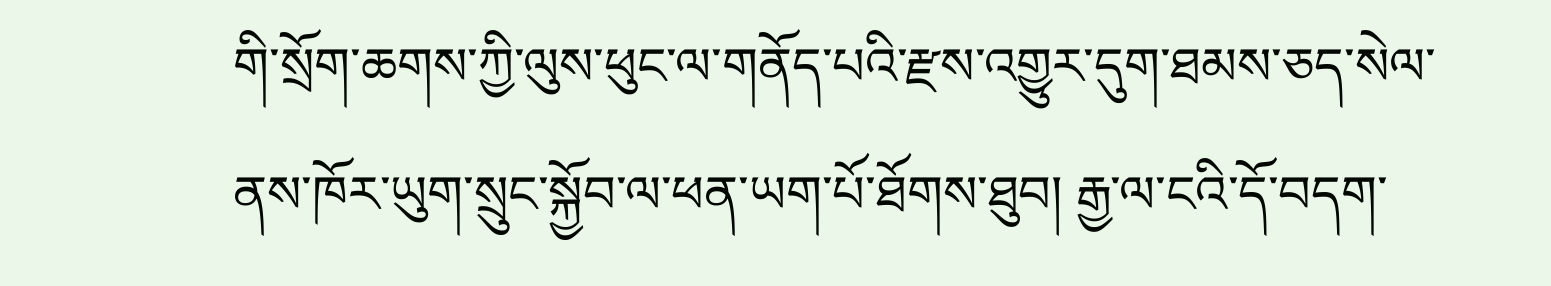གི་སྲོག་ཆགས་ཀྱི་ལུས་ཕུང་ལ་གནོད་པའི་རྫས་འགྱུར་དུག་ཐམས་ཅད་སེལ་ནས་ཁོར་ཡུག་སྲུང་སྐྱོབ་ལ་ཕན་ཡག་པོ་ཐོགས་ཐུབ། རྒྱ་ལ་ངའི་དོ་བདག་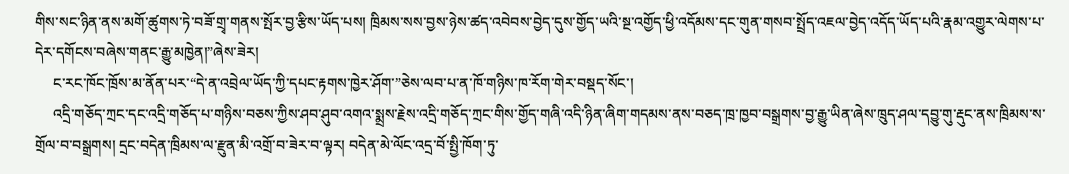གིས་སང་ཉིན་ནས་མགོ་ཚུགས་ཏེ་བཟོ་གྲྭ་གནས་སྤོར་བྱ་རྩིས་ཡོད་པས། ཁྲིམས་སས་བྱས་ཉེས་ཚད་འབེབས་བྱེད་དུས་གྱོད་ཡའི་སྔ་འགྱོད་ཕྱི་འདོམས་དང་གུན་གསབ་སྤྲོད་འཇལ་བྱེད་འདོད་ཡོད་པའི་རྣམ་འགྱུར་ལེགས་པ་དེར་དགོངས་བཞེས་གནང་རྒྱུ་མཁྱེན།”ཞེས་ཟེར།
     ང་རང་ཁོང་ཁྲོས་མ་ནོན་པར་“དེ་ན་འབྲེལ་ཡོད་ཀྱི་དཔང་རྟགས་ཁྱེར་ཤོག་”ཅེས་ལབ་པ་ན་ཁོ་གཉིས་ཁ་རོག་གེར་བསྡད་སོང་།
     འདྲི་གཅོད་ཀྲང་དང་འདྲི་གཅོད་པ་གཉིས་བཅས་ཀྱིས་ཤབ་ཤུབ་འགའ་སྨྲས་རྗེས་འདྲི་གཅོད་ཀྲང་གིས་གྱོད་གཞི་འདི་ཉིན་ཞིག་གདམས་ནས་བཅད་ཁྲ་ཁྱབ་བསྒྲགས་བྱ་རྒྱུ་ཡིན་ཞེས་ཁྲུད་ཤལ་དབྱུ་གུ་རྡུང་ནས་ཁྲིམས་ས་གྲོལ་བ་བསྒྲགས། དྲང་བདེན་ཁྲིམས་ལ་རྫུན་མི་འགྲོ་བ་ཟེར་བ་ལྟར། བདེན་མེ་ལོང་འདྲ་བོ་སྤྱི་ཁོག་ཏུ་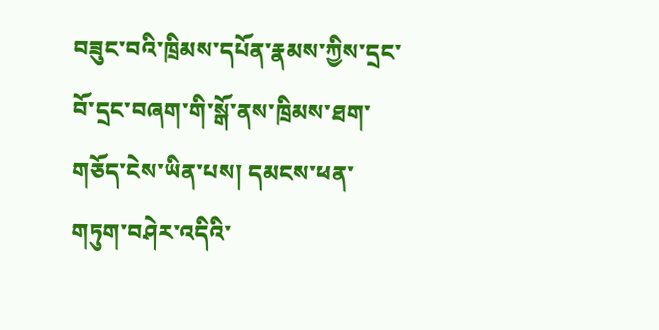བཟུང་བའི་ཁྲིམས་དཔོན་རྣམས་ཀྱིས་དྲང་བོ་དྲང་བཞག་གི་སྒོ་ནས་ཁྲིམས་ཐག་གཅོད་ངེས་ཡིན་པས། དམངས་ཕན་གཏུག་བཤེར་འདིའི་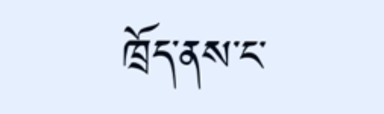ཁྲོད་ནས་ང་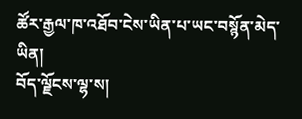ཚོར་རྒྱལ་ཁ་འཐོབ་ངེས་ཡིན་པ་ཡང་བསྙོན་མེད་ཡིན།
བོད་ལྗོངས་ལྷ་ས།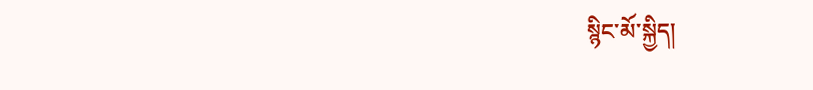སྙིང་མོ་སྐྱིད།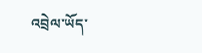འབྲེལ་ཡོད་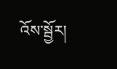འོས་སྦྱོར།